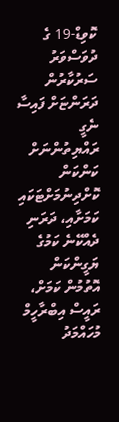ކޮވިޑް-19 ގެ ދުވަސްވަރު ސަރުކާރުން ދަރަންޏަށް ފައިސާ ނެގީ ރައްޔިތުންނަށް ކަންކަން ކޮށްދިނުމަށްޓަކައި ކަމަށާއި، ދަރަނި ދެއްކޭނެ ކަމުގެ ޔަގީންކަން އޮތުމުން ކަމަށް، ރައީސް އިބްރާހީމް މުހައްމަދު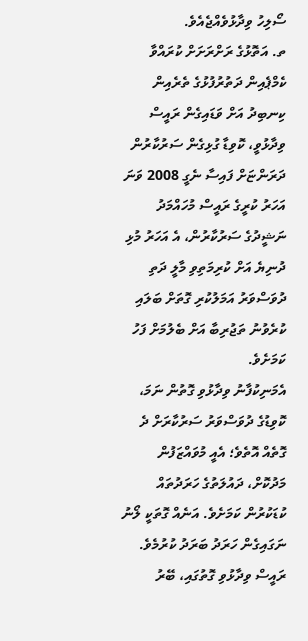ސޯލިހު ވިދާޅުވެއްޖެއެވެ.
ތ. އަތޮޅުގެ ރަށްރަށަށް ކުރައްވާ ކެމްޕެއިން ދަތުރުފުޅުގެ ތެރެއިން ކިނބިދު އަށް ވަޑައިގެން ރައީސް ވިދާޅުވީ، ކޮވިޑާ ގުޅިގެން ސަރުކާރުން ދަރަންޏަށް ފައިސާ ނެގީ 2008 ވަނަ އަހަރު ކުރީގެ ރައީސް މުހައްމަދު ނަޝީދުގެ ސަރުކާރުން، އެ އަހަރު މުޅި ދުނިޔެ އަށް ކުރިމަތިވި މާލީ ދަތި ދުވަސްވަރު އަމަލުކުރި ގޮތަށް ބަލައި ކުރެވުނު ތަޖުރިބާ އަށް ބެލުމަށް ފަހު ކަމަށެވެ.
އެމަނިކުފާނު ވިދާޅުވި ގޮތުން ނަމަ، ކޮވިޑުގެ ދުވަސްވަރު ސަރުކާރަށް ދެ ގޮތެއް އޮތެވެ؛ އެއީ މުވައްޒަފުން މަދުކޮށް، ދައުލަތުގެ ހަރަދުތައް ކުޑަކުރުން ކަމަށެވެ. އަނެއް ގޮތަކީ ލޯނު ނަގައިގެން ހަރަދު ބަރަދު ކުރުމެވެ.
ރައީސް ވިދާޅުވި ގޮތުގައި، ބޭރު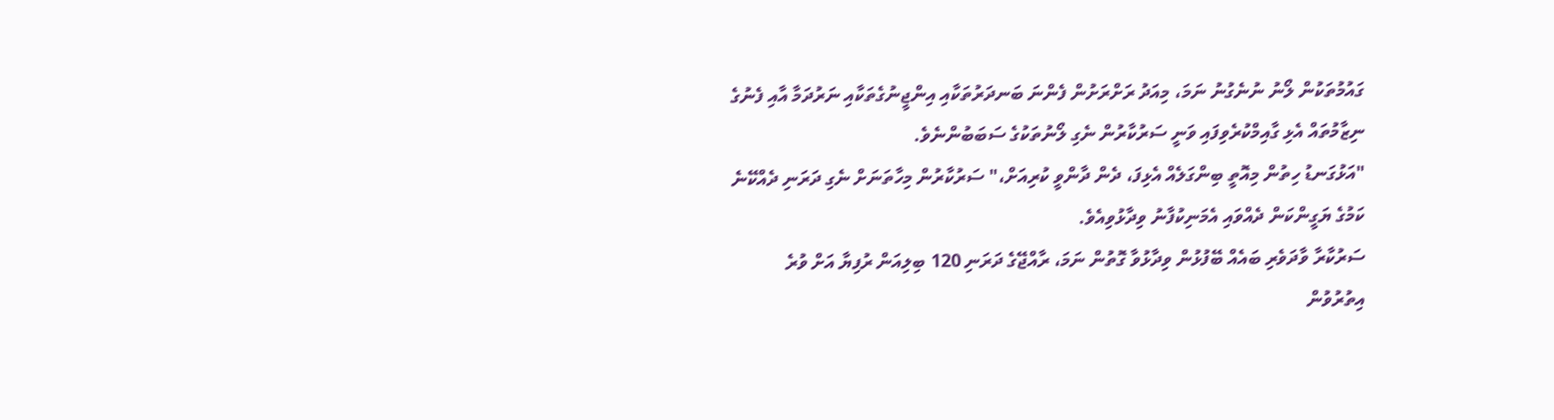ގައުމުތަކުން ލޯނު ނުނެގުނު ނަމަ، މިއަދު ރަށްރަށުން ފެންނަ ބަނދަރުތަކާއި އިންޖީނުގެތަކާއި ނަރުދަމާ އާއި ފެނުގެ ނިޒާމުތައް އެޅި ގާއިމްކުރެވިފައި ވަނީ ސަރުކާރުން ނެގި ލޯނުތަކުގެ ސަބަބުންނެވެ.
"އަޅުގަނޑު ހިތުން މިއޮތީ ބިންގަލެއް އެޅިފަ، ދެން ދާންވީ ކުރިއަށް،" ސަރުކާރުން މިހާތަނަށް ނެގި ދަރަނި ދެއްކޭނެ ކަމުގެ ޔަގީންކަން ދެއްވައި އެމަނިކުފާނު ވިދާޅުވިއެވެ.
ސަރުކާރާ ވާދަވެރި ބައެއް ބޭފުޅުން ވިދާޅުވާ ގޮތުން ނަމަ، ރާއްޖޭގެ ދަރަނި 120 ބިލިއަން ރުފިޔާ އަށް ވުރެ އިތުރުވުން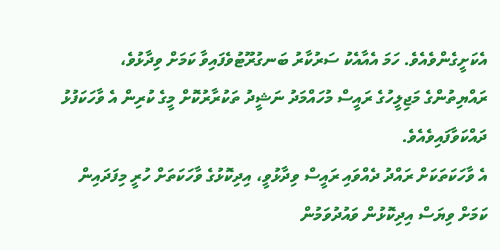އެކަށީގެންވެއެވެ. ހަމަ އެއާއެކު ސަރުކާރު ބަނގުރޫޓުވެފައިވާ ކަމަށް ވިދާޅުވެ، ރައްޔިތުންގެ މަޖިލީހުގެ ރައީސް މުހައްމަދު ނަޝީދު ތަކުރާރުކޮށް މީގެ ކުރިން އެ ވާހަކަފުޅު ދައްކަވާފައިވެއެވެ.
އެ ވާހަކަތަކަށް ރައްދު ދެއްވައި ރައީސް ވިދާޅުވީ، އިދިކޮޅުގެ ވާހަކަތަށް ހުރީ މިފަދައިން ކަމަށް ވިޔަސް އިދިކޮޅުން ވައުދުވަމުން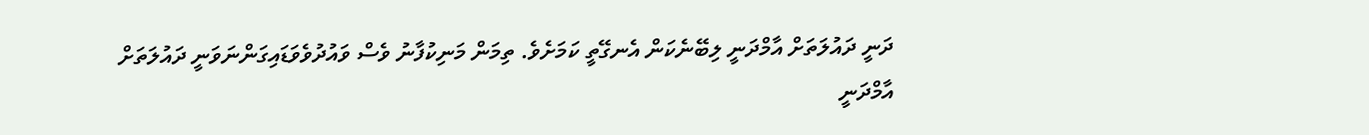ދަނީ ދައުލަތަށް އާމްދަނީ ލިބޭނެކަން އެނގޭތީ ކަމަށެވެ. ތިމަން މަނިކުފާނު ވެސް ވައުދުވެވަޑައިގަންނަވަނީ ދައުލަތަށް އާމްދަނީ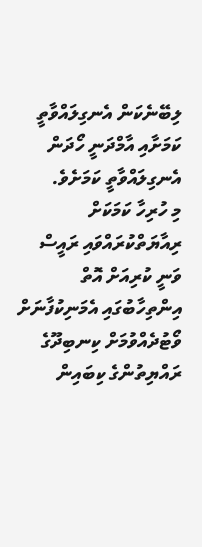ލިބޭނެކަން އެނގިލައްވާތީ ކަމަށާއި އާމްދަނީ ހޯދަން އެނގިލައްވާތީ ކަމަށެވެ.
މި ހުރިހާ ކަމަކަށް ރިއާޔަތްކުރައްވައި ރައީސް ވަނީ ކުރިއަށް އޮތް އިންތިހާބުގައި އެމަނިކުފާނަށް ވޯޓުދެއްވުމަށް ކިނބިދޫގެ ރައްޔިތުންގެ ކިބައިން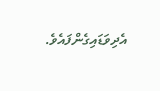އެދިވަޑައިގެންފައެވެ.